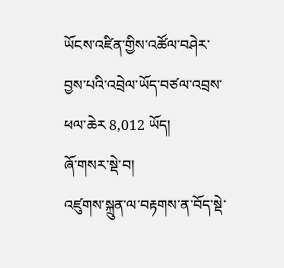ཡོངས་འཛིན་གྱིས་འཚོལ་བཤེར་བྱས་པའི་འབྲེལ་ཡོད་བཙལ་འབྲས་ཕལ་ཆེར 8,012 ཡོད།
ཞོ་གསར་སྡེ་བ།
འཛུགས་སྐྲུན་ལ་བརྟགས་ན་བོད་སྡེ་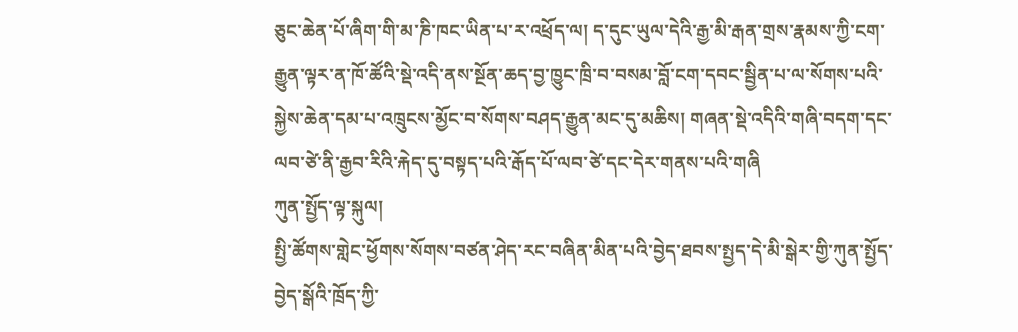ཅུང་ཆེན་པོ་ཞིག་གི་མ་ཎི་ཁང་ཡིན་པ་ར་འཕྲོད་ལ། ད་དུང་ཡུལ་དེའི་རྒྱ་མི་རྒན་གྲས་རྣམས་ཀྱི་ངག་རྒྱུན་ལྟར་ན་ཁོ་ཚོའི་སྡེ་འདི་ནས་སྔོན་ཆད་བྱ་ཁྱུང་ཁྲི་བ་བསམ་བློ་ངག་དབང་སྦྱིན་པ་ལ་སོགས་པའི་སྐྱེས་ཆེན་དམ་པ་འཁྲུངས་མྱོང་བ་སོགས་བཤད་རྒྱུན་མང་དུ་མཆིས། གཞན་སྡེ་འདིའི་གཞི་བདག་དང་ལབ་ཙེ་ནི་རྒྱབ་རིའི་རྐེད་དུ་བསྟད་པའི་རྒོད་པོ་ལབ་ཙེ་དང་དེར་གནས་པའི་གཞི
ཀུན་སྤྱོད་ལྟ་སྐུལ།
སྤྱི་ཚོགས་གླེང་ཕྱོགས་སོགས་བཙན་ཤེད་རང་བཞིན་མིན་པའི་བྱེད་ཐབས་སྤྱད་དེ་མི་སྒེར་གྱི་ཀུན་སྤྱོད་བྱེད་སྒོའི་ཁྲོད་ཀྱི་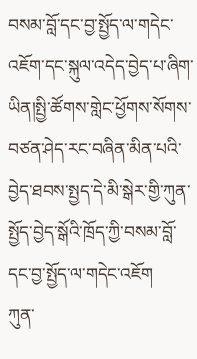བསམ་བློ་དང་བྱ་སྤྱོད་ལ་གདེང་འཇོག་དང་སྐུལ་འདེད་བྱེད་པ་ཞིག་ཡིན།སྤྱི་ཚོགས་གླེང་ཕྱོགས་སོགས་བཙན་ཤེད་རང་བཞིན་མིན་པའི་བྱེད་ཐབས་སྤྱད་དེ་མི་སྒེར་གྱི་ཀུན་སྤྱོད་བྱེད་སྒོའི་ཁྲོད་ཀྱི་བསམ་བློ་དང་བྱ་སྤྱོད་ལ་གདེང་འཇོག
ཀུན་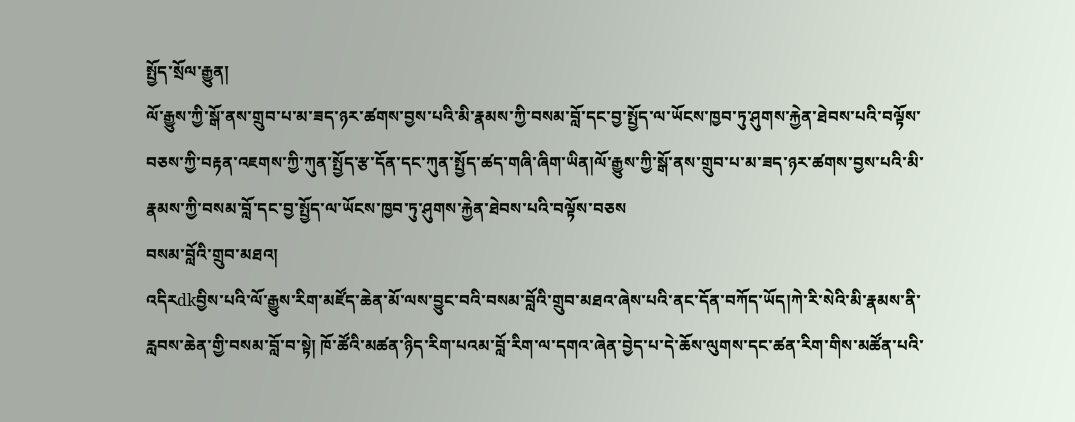སྤྱོད་སྲོལ་རྒྱུན།
ལོ་རྒྱུས་ཀྱི་སྒོ་ནས་གྲུབ་པ་མ་ཟད་ཉར་ཚགས་བྱས་པའི་མི་རྣམས་ཀྱི་བསམ་བློ་དང་བྱ་སྤྱོད་ལ་ཡོངས་ཁྱབ་ཏུ་ཤུགས་རྐྱེན་ཐེབས་པའི་བལྟོས་བཅས་ཀྱི་བརྟན་འཇགས་ཀྱི་ཀུན་སྤྱོད་རྩ་དོན་དང་ཀུན་སྤྱོད་ཚད་གཞི་ཞིག་ཡིན།ལོ་རྒྱུས་ཀྱི་སྒོ་ནས་གྲུབ་པ་མ་ཟད་ཉར་ཚགས་བྱས་པའི་མི་རྣམས་ཀྱི་བསམ་བློ་དང་བྱ་སྤྱོད་ལ་ཡོངས་ཁྱབ་ཏུ་ཤུགས་རྐྱེན་ཐེབས་པའི་བལྟོས་བཅས
བསམ་བློའི་གྲུབ་མཐའ།
འདིརdkབྱིས་པའི་ལོ་རྒྱུས་རིག་མཛོད་ཆེན་མོ་ལས་བྱུང་བའི་བསམ་བློའི་གྲུབ་མཐའ་ཞེས་པའི་ནང་དོན་བཀོད་ཡོད།ཀེ་རི་སེའི་མི་རྣམས་ནི་རླབས་ཆེན་གྱི་བསམ་བློ་བ་སྟེ། ཁོ་ཚོའི་མཚན་ཉིད་རིག་པའམ་བློ་རིག་ལ་དགའ་ཞེན་བྱེད་པ་དེ་ཆོས་ལུགས་དང་ཚན་རིག་གིས་མཚོན་པའི་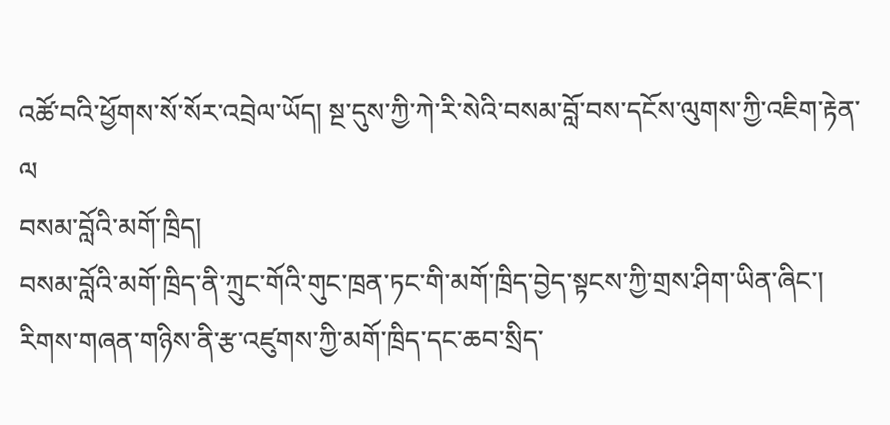འཚོ་བའི་ཕྱོགས་སོ་སོར་འབྲེལ་ཡོད། སྔ་དུས་ཀྱི་ཀེ་རི་སེའི་བསམ་བློ་བས་དངོས་ལུགས་ཀྱི་འཇིག་རྟེན་ལ
བསམ་བློའི་མགོ་ཁྲིད།
བསམ་བློའི་མགོ་ཁྲིད་ནི་ཀྲུང་གོའི་གུང་ཁྲན་ཏང་གི་མགོ་ཁྲིད་བྱེད་སྟངས་ཀྱི་གྲས་ཤིག་ཡིན་ཞིང་། རིགས་གཞན་གཉིས་ནི་རྩ་འཛུགས་ཀྱི་མགོ་ཁྲིད་དང་ཆབ་སྲིད་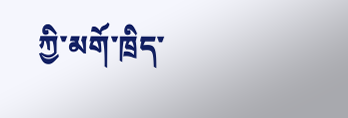ཀྱི་མགོ་ཁྲིད་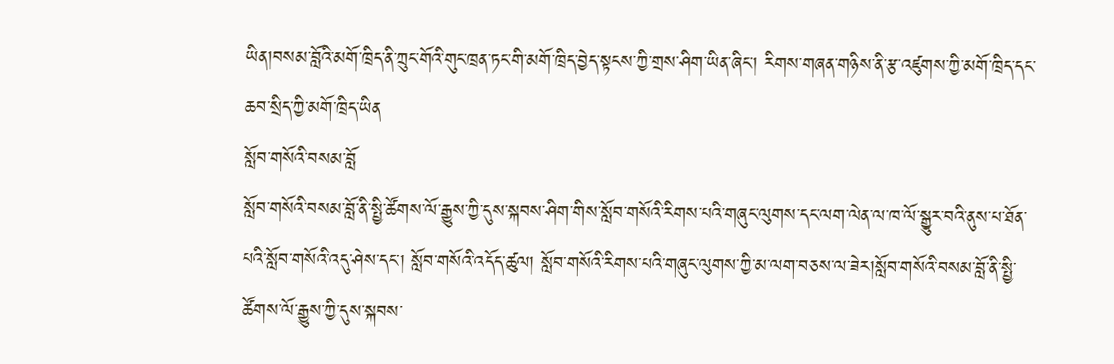ཡིན།བསམ་བློའི་མགོ་ཁྲིད་ནི་ཀྲུང་གོའི་གུང་ཁྲན་ཏང་གི་མགོ་ཁྲིད་བྱེད་སྟངས་ཀྱི་གྲས་ཤིག་ཡིན་ཞིང་། རིགས་གཞན་གཉིས་ནི་རྩ་འཛུགས་ཀྱི་མགོ་ཁྲིད་དང་ཆབ་སྲིད་ཀྱི་མགོ་ཁྲིད་ཡིན
སློབ་གསོའི་བསམ་བློ
སློབ་གསོའི་བསམ་བློ་ནི་སྤྱི་ཚོགས་ལོ་རྒྱུས་ཀྱི་དུས་སྐབས་ཤིག་གིས་སློབ་གསོའི་རིགས་པའི་གཞུང་ལུགས་དང་ལག་ལེན་ལ་ཁ་ལོ་སྒྱུར་བའི་ནུས་པ་ཐོན་པའི་སློབ་གསོའི་འདུ་ཤེས་དང་། སློབ་གསོའི་འདོད་ཚུལ། སློབ་གསོའི་རིགས་པའི་གཞུང་ལུགས་ཀྱི་མ་ལག་བཅས་ལ་ཟེར།སློབ་གསོའི་བསམ་བློ་ནི་སྤྱི་ཚོགས་ལོ་རྒྱུས་ཀྱི་དུས་སྐབས་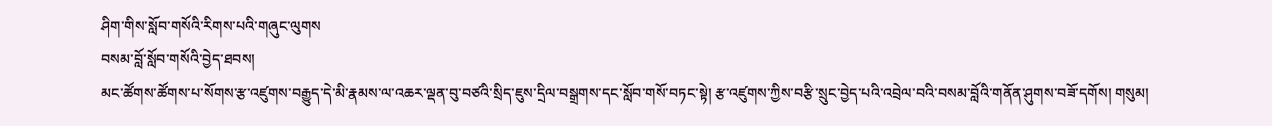ཤིག་གིས་སློབ་གསོའི་རིགས་པའི་གཞུང་ལུགས
བསམ་བློ་སློབ་གསོའི་བྱེད་ཐབས།
མང་ཚོགས་ཚོགས་པ་སོགས་རྩ་འཛུགས་བརྒྱུད་དེ་མི་རྣམས་ལ་འཆར་ལྡན་བུ་བཙའི་སྲིད་ཇུས་དྲིལ་བསྒྲགས་དང་སློབ་གསོ་བཏང་སྟེ། རྩ་འཛུགས་ཀྱིས་བརྩི་སྲུང་བྱེད་པའི་འབྲེལ་བའི་བསམ་བློའི་གནོན་ཤུགས་བཟོ་དགོས། གསུམ།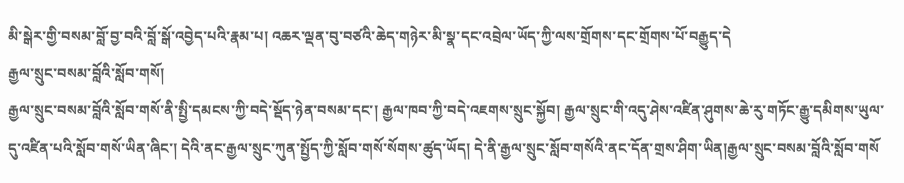མི་སྒེར་གྱི་བསམ་བློ་བྱ་བའི་བློ་སྒོ་འབྱེད་པའི་རྣམ་པ། འཆར་ལྡན་བུ་བཙའི་ཆེད་གཉེར་མི་སྣ་དང་འབྲེལ་ཡོད་ཀྱི་ལས་གྲོགས་དང་གྲོགས་པོ་བརྒྱུད་དེ
རྒྱལ་སྲུང་བསམ་བློའི་སློབ་གསོ།
རྒྱལ་སྲུང་བསམ་བློའི་སློབ་གསོ་ནི་སྤྱི་དམངས་ཀྱི་བདེ་སྡོད་ཉེན་བསམ་དང་། རྒྱལ་ཁབ་ཀྱི་བདེ་འཇགས་སྲུང་སྐྱོབ། རྒྱལ་སྲུང་གི་འདུ་ཤེས་འཛིན་ཤུགས་ཆེ་རུ་གཏོང་རྒྱུ་དམིགས་ཡུལ་དུ་འཛིན་པའི་སློབ་གསོ་ཡིན་ཞིང་། དེའི་ནང་རྒྱལ་སྲུང་ཀུན་སྤྱོད་ཀྱི་སློབ་གསོ་སོགས་ཚུད་ཡོད། དེ་ནི་རྒྱལ་སྲུང་སློབ་གསོའི་ནང་དོན་གྲས་ཤིག་ཡིན།རྒྱལ་སྲུང་བསམ་བློའི་སློབ་གསོ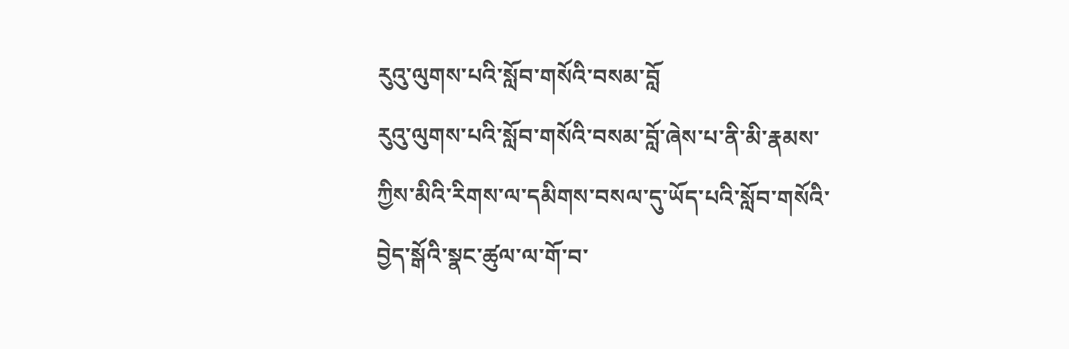རུའུ་ལུགས་པའི་སློབ་གསོའི་བསམ་བློ
རུའུ་ལུགས་པའི་སློབ་གསོའི་བསམ་བློ་ཞེས་པ་ནི་མི་རྣམས་ཀྱིས་མིའི་རིགས་ལ་དམིགས་བསལ་དུ་ཡོད་པའི་སློབ་གསོའི་བྱེད་སྒོའི་སྣང་ཚུལ་ལ་གོ་བ་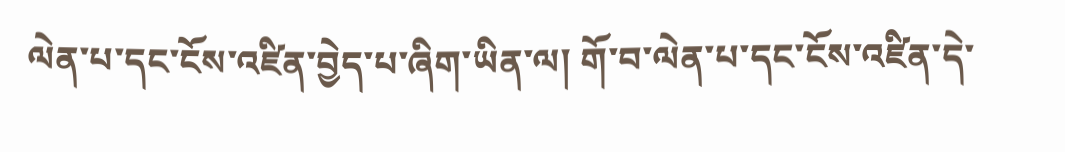ལེན་པ་དང་ངོས་འཛིན་བྱེད་པ་ཞིག་ཡིན་ལ། གོ་བ་ལེན་པ་དང་ངོས་འཛིན་དེ་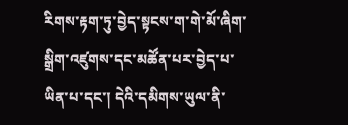རིགས་རྟག་ཏུ་བྱེད་སྟངས་ག་གེ་མོ་ཞིག་སྒྲིག་འཛུགས་དང་མཚོན་པར་བྱེད་པ་ཡིན་པ་དང་། དེའི་དམིགས་ཡུལ་ནི་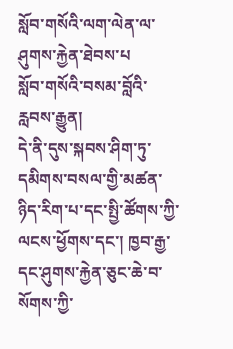སློབ་གསོའི་ལག་ལེན་ལ་ཤུགས་རྐྱེན་ཐེབས་པ
སློབ་གསོའི་བསམ་བློའི་རླབས་རྒྱུན།
དེ་ནི་དུས་སྐབས་ཤིག་ཏུ་དམིགས་བསལ་གྱི་མཚན་ཉིད་རིག་པ་དང་སྤྱི་ཚོགས་ཀྱི་ལངས་ཕྱོགས་དང་། ཁྱབ་རྒྱ་དང་ཤུགས་རྐྱེན་ཅུང་ཆེ་བ་སོགས་ཀྱི་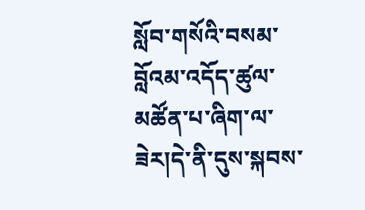སློབ་གསོའི་བསམ་བློའམ་འདོད་ཚུལ་མཚོན་པ་ཞིག་ལ་ཟེར།དེ་ནི་དུས་སྐབས་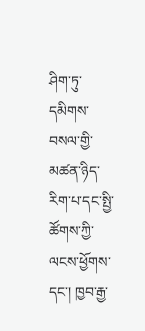ཤིག་ཏུ་དམིགས་བསལ་གྱི་མཚན་ཉིད་རིག་པ་དང་སྤྱི་ཚོགས་ཀྱི་ལངས་ཕྱོགས་དང་། ཁྱབ་རྒྱ་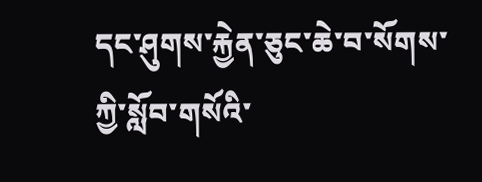དང་ཤུགས་རྐྱེན་ཅུང་ཆེ་བ་སོགས་ཀྱི་སློབ་གསོའི་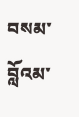བསམ་བློའམ་